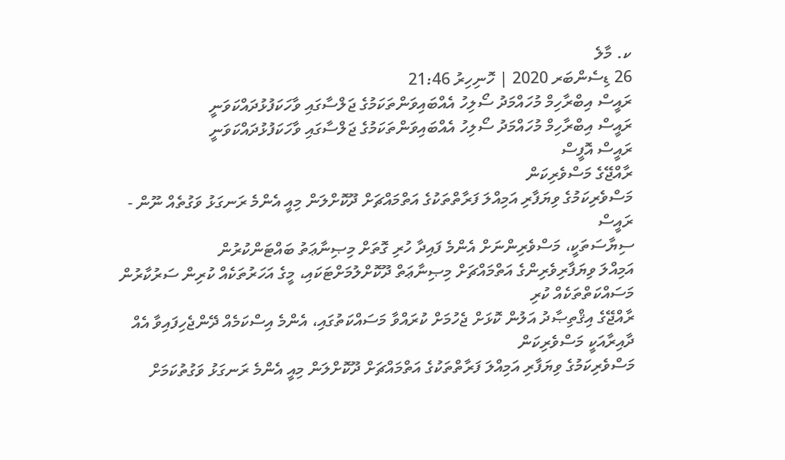ކ. މާލެ
26 ޑިސެންބަރ 2020 | ހޮނިހިރު 21:46
ރައީސް އިބްރާހިމް މުހައްމަދު ސޯލިހު އެއްބައިވަންތަކަމުގެ ޖަލްސާގައި ވާހަކަފުޅުދައްކަވަނީ
ރައީސް އިބްރާހިމް މުހައްމަދު ސޯލިހު އެއްބައިވަންތަކަމުގެ ޖަލްސާގައި ވާހަކަފުޅުދައްކަވަނީ
ރައީސް އޮފީސް
ރާއްޖޭގެ މަސްވެރިކަން
މަސްވެރިކަމުގެ ވިޔަފާރި އަމިއްލަ ފަރާތްތަކުގެ އަތްމައްޗަށް ދޫކޮށްލަން މިއީ އެންމެ ރަނގަޅު ވަގުތެއް ނޫން - ރައީސް
ސިޔާސަތަކީ، މަސްވެރިންނަށް އެންމެ ފައިދާ ހުރި ގޮތަށް މިޞިނާޢަތު ބައްޓަންކުރުން
އަމިއްލަ ވިޔަފާރިވެރިންގެ އަތްމައްޗަށް މިޞިނާޢަތް ދޫކޮށްލުމަށްޓަކައި، މީގެ އަހަރުތަކެއް ކުރިން ސަރުކާރުން މަސައްކަތްތަކެއް ކުރި
ރާއްޖޭގެ އިޤްތިޞާދު އަލުން ކޮޅަށް ޖެހުމަށް ކުރައްވާ މަސައްކަތުގައި، އެންމެ އިސްކަމެއް ދޭންޖެހިފައިވާ އެއް ދާއިރާއަކީ މަސްވެރިކަން
މަސްވެރިކަމުގެ ވިޔަފާރި އަމިއްލަ ފަރާތްތަކުގެ އަތްމައްޗަށް ދޫކޮށްލަން މިއީ އެންމެ ރަނގަޅު ވަގުތުކަމަށް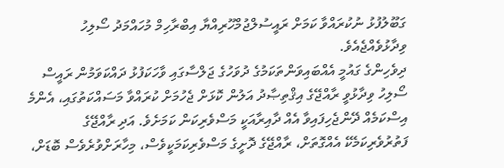ގަބޫލުފުޅު ނުކުރައްވާ ކަމަށް ރައީސުލްޖުމްހޫރިއްޔާ އިބްރާހިމް މުހައްމަދު ސޯލިހު ވިދާޅުވެއްޖެއެވެ.
ދިވެހިންގެ ގައުމީ އެއްބައިވަންތަކަމުގެ ދުވަހުގެ ޖަލްސާގައި ވާހަކަފުޅު ދައްކަވަމުން ރައީސް ސޯލިހު ވިދާޅުވީ ރާއްޖޭގެ އިޤްތިޞާދު އަލުން ކޮޅަށް ޖެހުމަށް ކުރައްވާ މަސައްކަތުގައި، އެންމެ އިސްކަމެއް ދޭންޖެހިފައިވާ އެއް ދާއިރާއަކީ މަސްވެރިކަން ކަމަށެވެ. އަދި ރާއްޖޭގެ ފަތުރުވެރިކަމެކޭ އެއްގޮތަށް، ރާއްޖޭގެ ދޮށީގެ މަސްވެރިކަމަކީވެސް، މިހާރަށްވުރެވެސް ބޮޑަށް،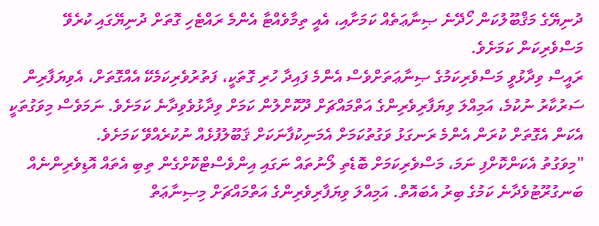ދުނިޔޭގެ މަޤްބޫލުކަން ހޯދޭނެ ޞިނާޢަތެއް ކަމަށާއި، އެއީ ތިމާވެއްޓާ އެންމެ ރައްޓެހި ގޮތަށް ދުނިޔޭގައި ކުރެވޭ މަސްވެރިކަން ކަމަށެވެ.
ރައީސް ވިދާޅުވީ މަސްވެރިކަމުގެ ޞިނާޢަތަށްވެސް އެންމެ ފައިދާ ހުރި ގޮތަކީ، ފަތުރުވެރިކަމެކޭ އެއްގޮތަށް، އެވިޔަފާރިން ސަރުކާރު ނުކުމެ، އަމިއްލަ ވިޔަފާރިވެރިންގެ އަތްމައްޗަށް ދޫކޮށްލުން ކަމަށް ވިދާޅުވެވިދާނެ ކަމަށެވެ. ނަމަވެސް މިވަގުތަކީ އެކަން އެގޮތަށް ކުރަން އެންމެ ރަނގަޅު ވަގުތުކަމަށް އެމަނިކުފާނަކަށް ޤަބޫލުފުޅެއް ނުކުރެއްވޭ ކަމަށެވެ.
"މިވަގުތު އެކަންކޮށްފި ނަމަ، މަސްވެރިކަމަށް ބޮޑެތި ލޯނުތައް ނަގައި އިންވެސްޓްކޮށްގެން ތިބި އެތައް އޮޑިވެރިންނެއް ބަނގުރޫޓުވެދާނެ ކަމުގެ ބިރު އެބައޮތް. އަމިއްލަ ވިޔަފާރިވެރިންގެ އަތްމައްޗަށް މިޞިނާޢަތް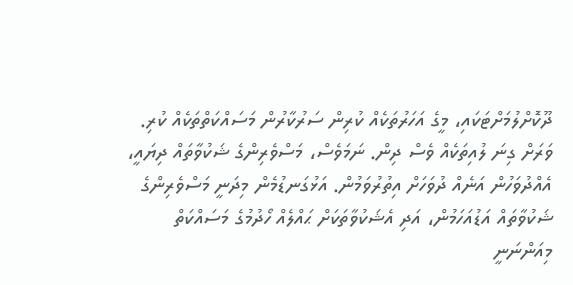ދޫކޮށްލުމަށްޓަކައި، މީގެ އަހަރުތަކެއް ކުރިން ސަރުކާރުން މަސައްކަތްތަކެއް ކުރި. ވަރަށް ގިނަ ލުއިތަކެއް ވެސް ދިން. ނަމަވެސް، މަސްވެރިންގެ ޝަކުވާތައް ދިޔައީ، އެއްދުވަހުން އަނެއް ދުވަހަށް އިތުރުވަމުން. އަޅުގަނޑުމެން މިދަނީ މަސްވެރިންގެ ޝަކުވާތައް އަޑުއަހަމުން، އަދި އެޝަކުވާތަކަށް ޙައްލެއް ހޯދުމުގެ މަސައްކަތް މިއަންނަނީ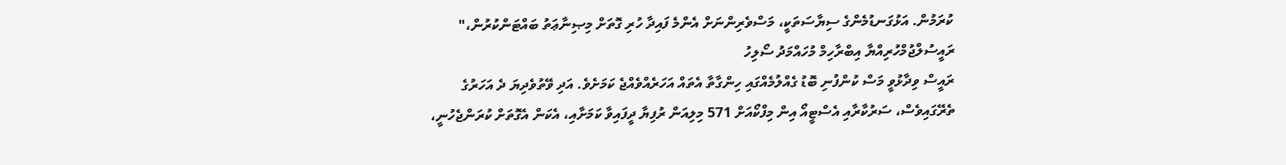ކުރަމުން. އަޅުގަނޑުމެންގެ ސިޔާސަތަކީ، މަސްވެރިންނަށް އެންމެ ފައިދާ ހުރި ގޮތަށް މިޞިނާޢަތު ބައްޓަންކުރުން،"
ރައީސުލްޖުމްހުރިއްޔާ އިބްރާހިމް މުހައްމަދު ސޯލިހު
ރައީސް ވިދާޅުވީ މަސް ކުންފުނި ބޮޑު ގެއްލުމެއްގައި ހިންގާތާ އެތައް އަހަރެއްވެއްޖެ ކަމަށެވެ. އަދި ވޭތުވެދިޔަ ދެ އަހަރުގެ ތެރޭގައިވެސް، ސަރުކާރާއި އެސްޓީއޯ އިން މިފްކޯއަށް 571 މިލިއަން ރުފިޔާ ދީފައިވާ ކަމަށާއި، އެކަން އެގޮތަށް ކުރަންޖެހުނީ،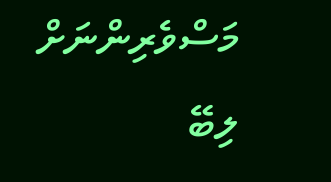މަސްވެރިންނަށް ލިބޭ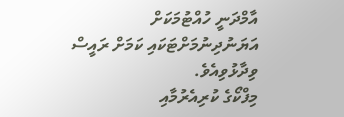އާމްދަނީ ހުއްޓުމަކަށް އަޔަނުދިނުމަށްޓަކައި ކަމަށް ރައީސް ވިދާޅުވިއެވެ.
މިފްކޯގެ ކުރިއެރުމާއި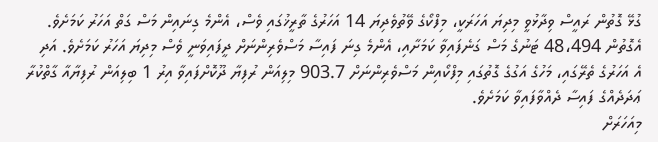ގުޅޭ ގޮތުން ރައީސް ވިދާޅުވީ މިދިޔަ އަހަރަކީ، މިފްކޯގެ ވޭތުވެދިޔަ 14 އަހަރުގެ ތާރީޚުގައި ވެސް، އެންމެ ގިނައިން މަސް ގަތް އަހަރު ކަމަށެވެ. އެގޮތުން 48،494 ޓަނުގެ މަސް ގަނެފައިވާ ކަމަށާއި، އެންމެ ގިނަ ފައިސާ މަސްވެރިންނަށް ދީފައިވަނީ ވެސް މިދިޔަ އަހަރު ކަމަށެވެ. އަދި އެ އަހަރުގެ ތެރޭގައި، މަހުގެ އަގުގެ ގޮތުގައި މިފްކޯއިން މަސްވެރިންނަށް 903.7 މިލިއަން ރުފިޔާ ދޫކޮށްފައިވާ އިރު 1 ބިލިއަން ރުފިޔާއާ ގާތްކުރާ ޢަދަދެއްގެ ފައިސާ ދެއްވާފައިވާ ކަމަށެވެ.
މިއަހަރަށް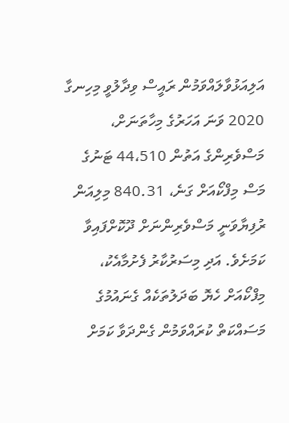އަލިއަޅުވާލައްވަމުން ރައީސް ވިދާލުވީ މިހިނގާ 2020 ވަނަ އަހަރުގެ މިހާތަނަށް، މަސްވެރިންގެ އަތުން 44،510 ޓަނުގެ މަސް މިފްކޯއަށް ގަނެ، 840.31 މިލިއަން ރުފިޔާވަނީ މަސްވެރިންނަށް ދޫކޮށްފައިވާ ކަމަށެވެ. އަދި މިސަރުކާރު ފެށުމާއެކު، މިފްކޯއަށް ހެޔޮ ބަދަލުތަކެއް ގެނައުމުގެ މަސައްކަތް ކުރައްވަމުން ގެންދަވާ ކަމަށް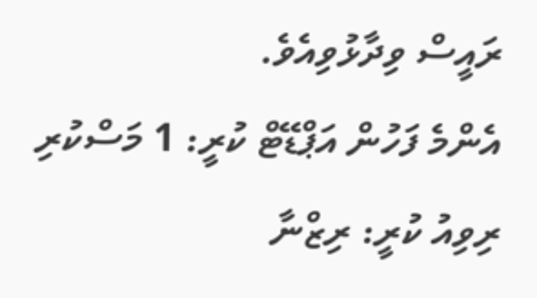ރައީސް ވިދާޅުވިއެވެ.
އެންމެ ފަހުން އަޕްޑޭޓް ކުރީ: 1 މަސްކުރި
ރިވިއު ކުރީ: ރިޒްނާ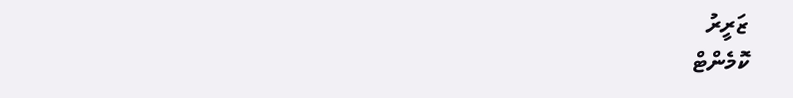ޒަރީރު
ކޮމެންޓް